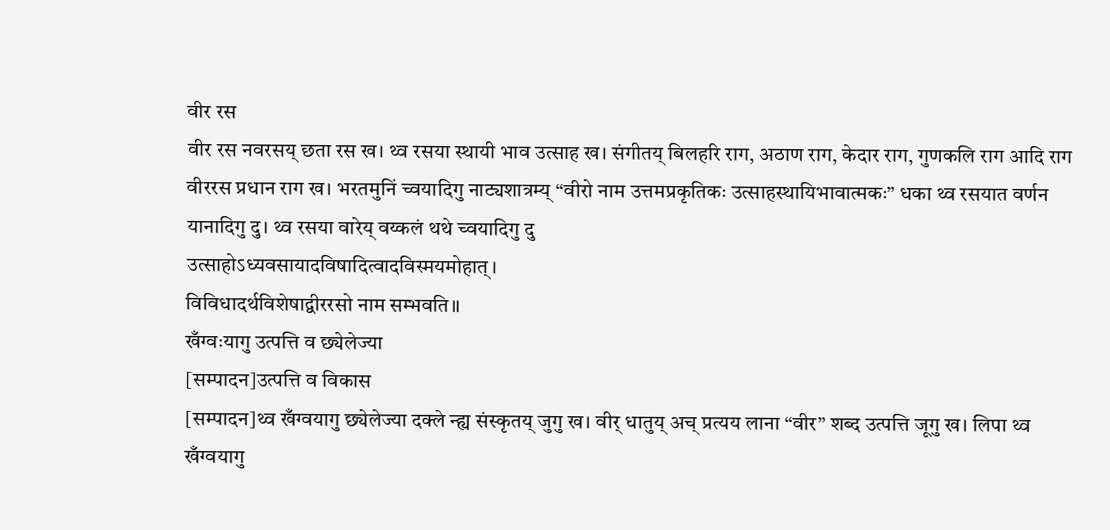वीर रस
वीर रस नवरसय् छता रस ख। थ्व रसया स्थायी भाव उत्साह ख। संगीतय् बिलहरि राग, अठाण राग, केदार राग, गुणकलि राग आदि राग वीररस प्रधान राग ख। भरतमुनिं च्वयादिगु नाट्यशात्रम्य् “वीरो नाम उत्तमप्रकृतिकः उत्साहस्थायिभावात्मकः” धका थ्व रसयात वर्णन यानादिगु दु। थ्व रसया वारेय् वय्कलं थथे च्वयादिगु दु
उत्साहोऽध्यवसायादविषादित्वादविस्मयमोहात्।
विविधादर्थविशेषाद्वीररसो नाम सम्भवति॥
खँग्वःयागु उत्पत्ति व छ्येलेज्या
[सम्पादन]उत्पत्ति व विकास
[सम्पादन]थ्व खँग्वयागु छ्येलेज्या दक्ले न्ह्य संस्कृतय् जुगु ख। वीर् धातुय् अच् प्रत्यय लाना “वीर” शब्द उत्पत्ति जूगु ख। लिपा थ्व खँग्वयागु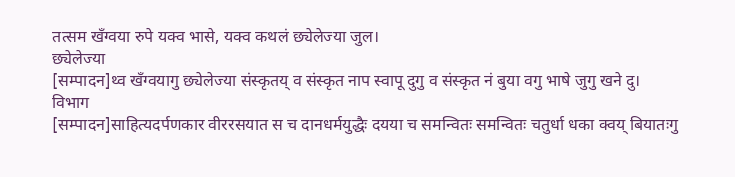तत्सम खँग्वया रुपे यक्व भासे, यक्व कथलं छ्येलेज्या जुल।
छ्येलेज्या
[सम्पादन]थ्व खँग्वयागु छ्येलेज्या संस्कृतय् व संस्कृत नाप स्वापू दुगु व संस्कृत नं बुया वगु भाषे जुगु खने दु।
विभाग
[सम्पादन]साहित्यदर्पणकार वीररसयात स च दानधर्मयुद्धैः दयया च समन्वितः समन्वितः चतुर्धा धका क्वय् बियातःगु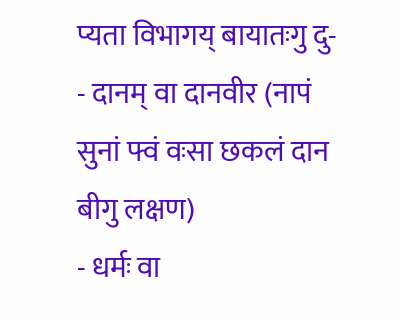प्यता विभागय् बायातःगु दु-
- दानम् वा दानवीर (नापं सुनां फ्वं वःसा छकलं दान बीगु लक्षण)
- धर्मः वा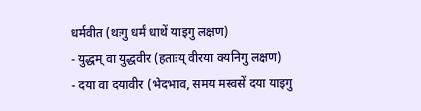धर्मवीत (थःगु धर्मं धाथें याइगु लक्षण)
- युद्धम् वा युद्धवीर (हताःय् वीरया क्यनिगु लक्षण)
- दया वा दयावीर (भेदभाव, समय मस्वसें दया याइगु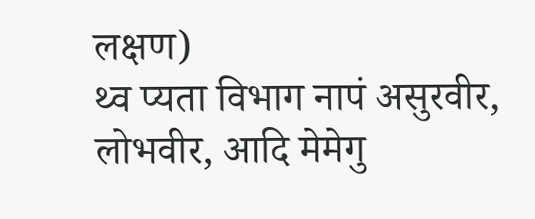लक्षण)
थ्व प्यता विभाग नापं असुरवीर, लोभवीर, आदि मेमेगु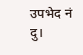उपभेद नं दु।